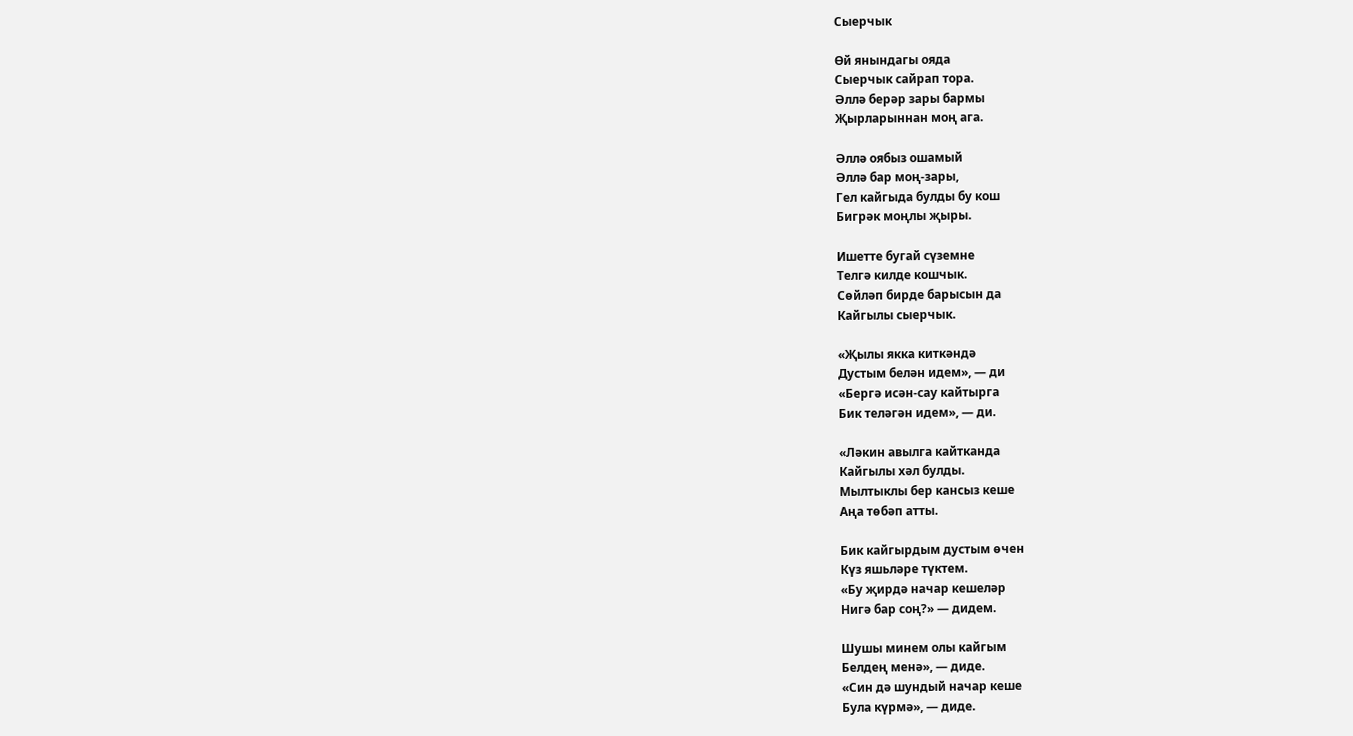Сыерчык

Өй янындагы ояда
Сыерчык сайрап тора.
Әллә берәр зары бармы
Җырларыннан моң ага.

Әллә оябыз ошамый
Әллә бар моң-зары,
Гел кайгыда булды бу кош
Бигрәк моңлы җыры.

Ишетте бугай сүземне
Телгә килде кошчык.
Сөйләп бирде барысын да
Кайгылы сыерчык.

«Җылы якка киткәндә
Дустым белән идем», — ди
«Бергә исән-сау кайтырга
Бик теләгән идем», — ди.

«Ләкин авылга кайтканда
Кайгылы хәл булды.
Мылтыклы бер кансыз кеше
Аңа төбәп атты.

Бик кайгырдым дустым өчен
Күз яшьләре түктем.
«Бу җирдә начар кешеләр
Нигә бар соң?» — дидем.

Шушы минем олы кайгым
Белдең менә», — диде.
«Син дә шундый начар кеше
Була күрмә», — диде.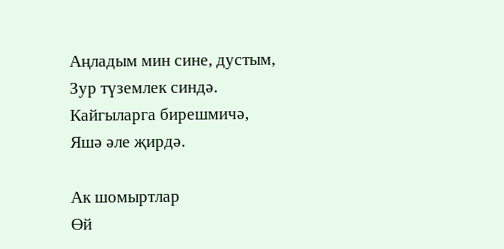Аңладым мин сине, дустым,
Зур түземлек синдә.
Кайгыларга бирешмичә,
Яшә әле җирдә.

Ак шомыртлар
Өй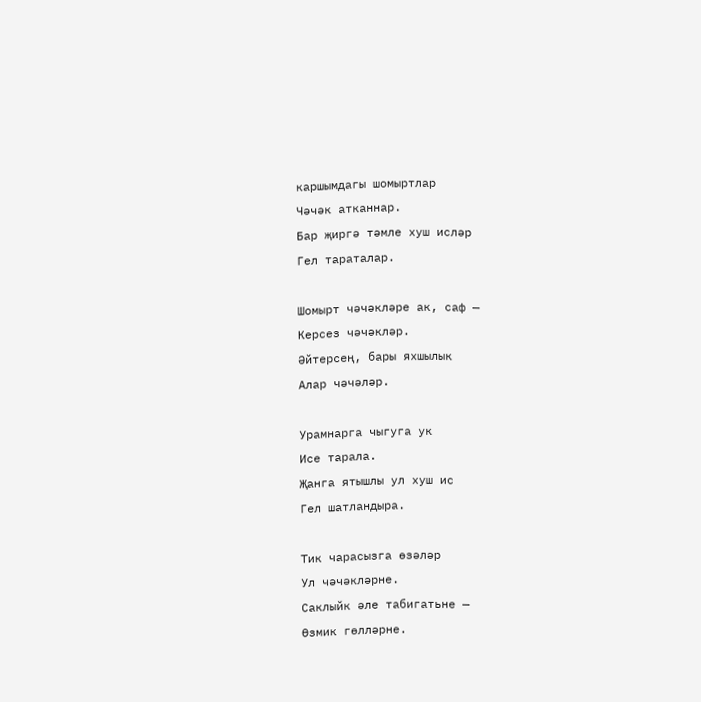каршымдагы шомыртлар
Чәчәк атканнар.
Бар җиргә тәмле хуш исләр
Гел тараталар.

Шомырт чәчәкләре ак, саф —
Керсез чәчәкләр.
Әйтерсең, бары яхшылык
Алар чәчәләр.

Урамнарга чыгуга ук
Исе тарала.
Җанга ятышлы ул хуш ис
Гел шатландыра.

Тик чарасызга өзәләр
Ул чәчәкләрне.
Саклыйк әле табигатьне —
Өзмик гөлләрне.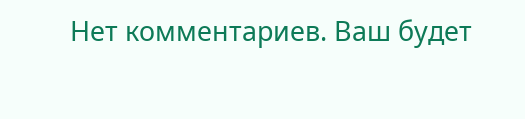Нет комментариев. Ваш будет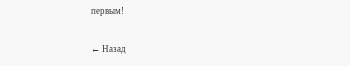первым!

← Назад